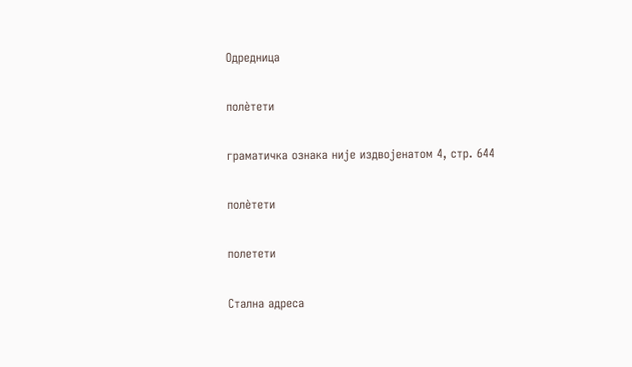Одредница

полѐтети

граматичка ознака није издвојенатом 4, стр. 644

полѐтети

полетети

Стална адреса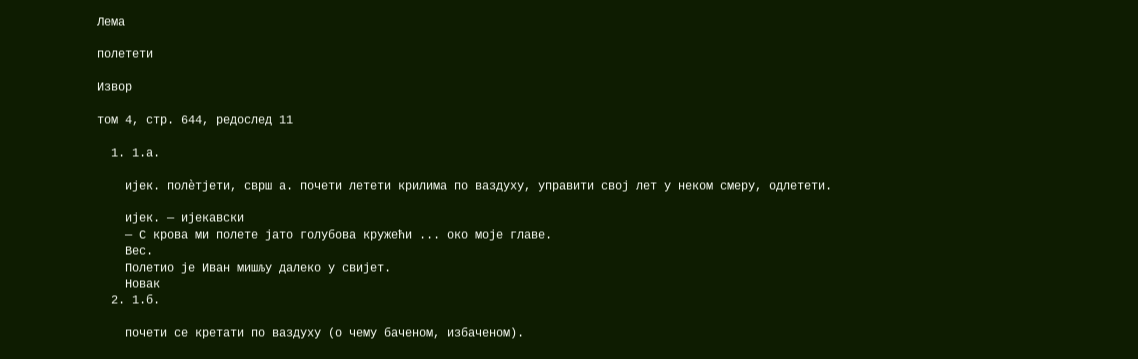Лема

полетети

Извор

том 4, стр. 644, редослед 11

  1. 1.а.

    ијек. полѐтјети, сврш а. почети летети крилима по ваздуху, управити свој лет у неком смеру, одлетети.

    ијек. — ијекавски
    — С крова ми полете јато голубова кружећи ... око моје главе.
    Вес.
    Полетио је Иван мишљу далеко у свијет.
    Новак
  2. 1.б.

    почети се кретати по ваздуху (о чему баченом, избаченом).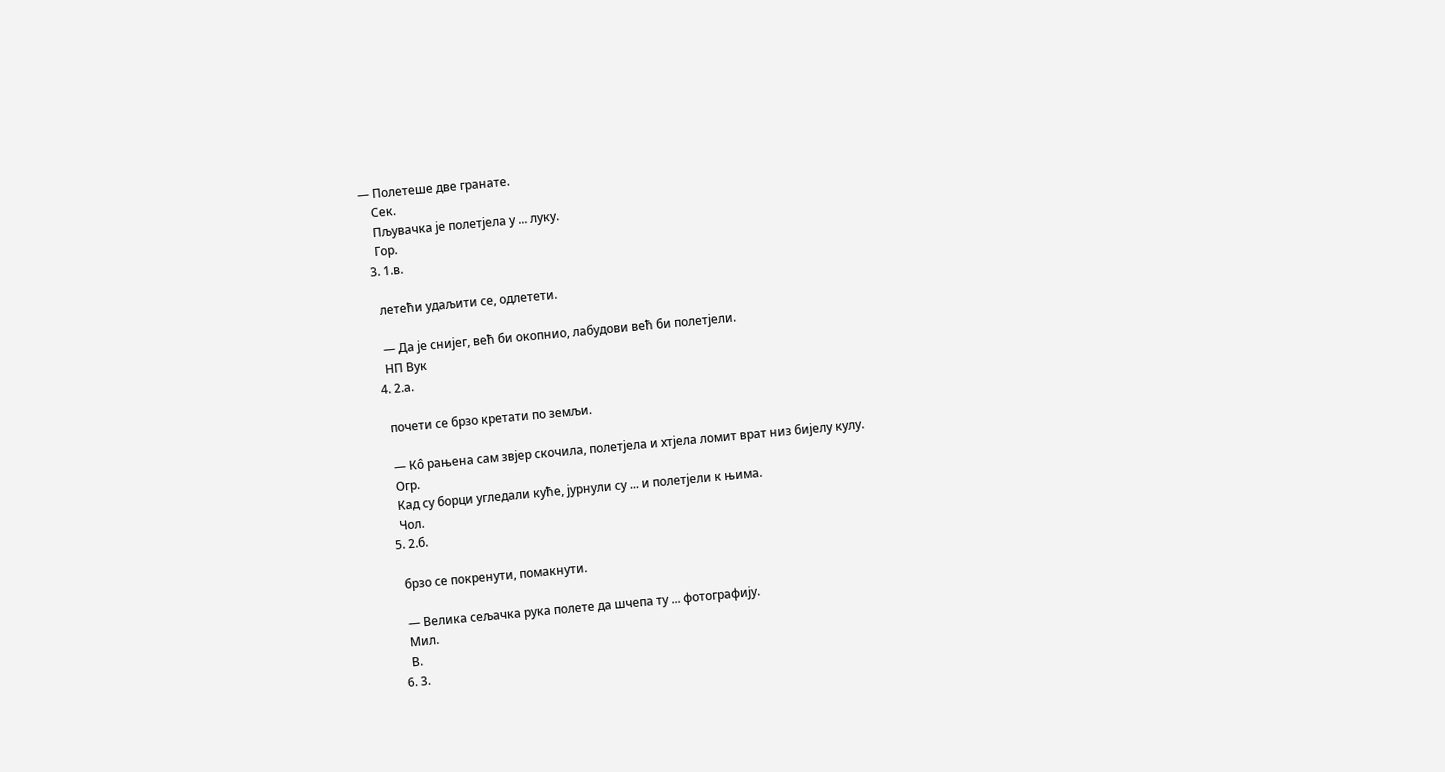— Полетеше две гранате.
    Сек.
    Пљувачка је полетјела у ... луку.
    Гор.
  3. 1.в.

    летећи удаљити се, одлетети.

    — Да је снијег, већ би окопнио, лабудови већ би полетјели.
    НП Вук
  4. 2.а.

    почети се брзо кретати по земљи.

    — Ко̂ рањена сам звјер скочила, полетјела и хтјела ломит врат низ бијелу кулу.
    Огр.
    Кад су борци угледали куће, јурнули су ... и полетјели к њима.
    Чол.
  5. 2.б.

    брзо се покренути, помакнути.

    — Велика сељачка рука полете да шчепа ту ... фотографију.
    Мил.
    В.
  6. 3.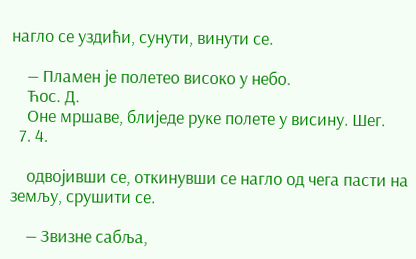нагло се уздићи, сунути, винути се.

    — Пламен је полетео високо у небо.
    Ћос. Д.
    Оне мршаве, блиједе руке полете у висину. Шег.
  7. 4.

    одвојивши се, откинувши се нагло од чега пасти на земљу, срушити се.

    — Звизне сабља,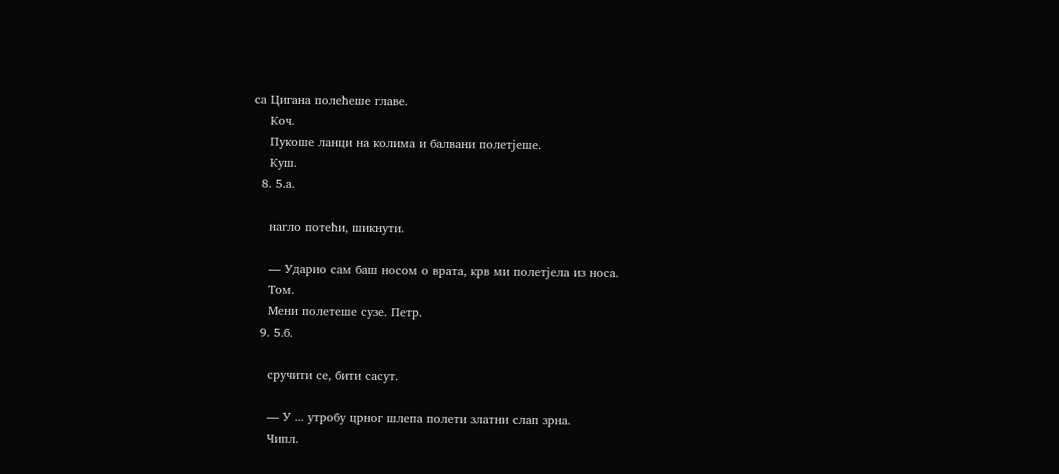са Цигана полећеше главе.
    Коч.
    Пукоше ланци на колима и балвани полетјеше.
    Куш.
  8. 5.а.

    нагло потећи, шикнути.

    — Ударио сам баш носом о врата, крв ми полетјела из носа.
    Том.
    Мени полетеше сузе. Петр.
  9. 5.б.

    сручити се, бити сасут.

    — У ... утробу црног шлепа полети златни слап зрна.
    Чипл.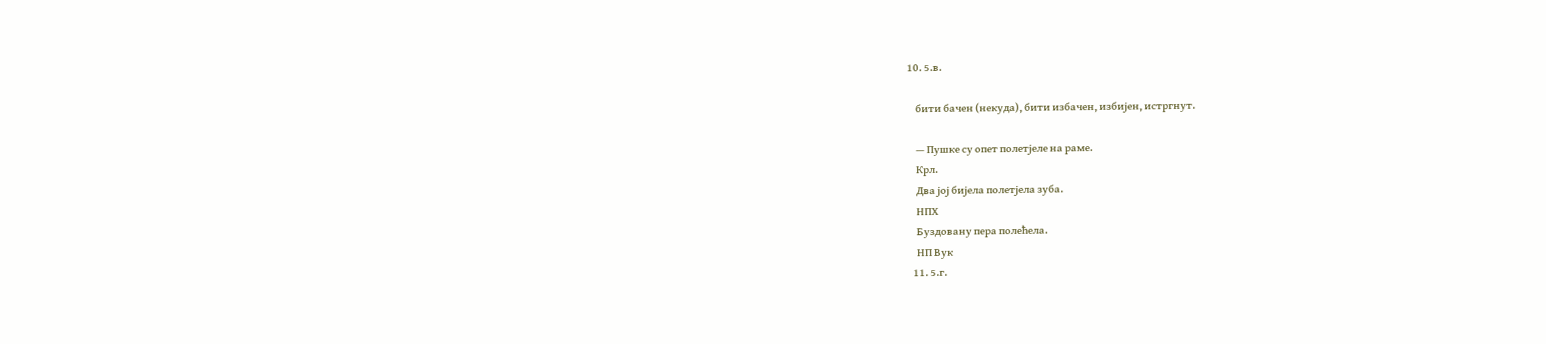10. 5.в.

    бити бачен (некуда), бити избачен, избијен, истргнут.

    — Пушке су опет полетјеле на раме.
    Крл.
    Два јој бијела полетјела зуба.
    НПХ
    Буздовану пера полећела.
    НП Вук
  11. 5.г.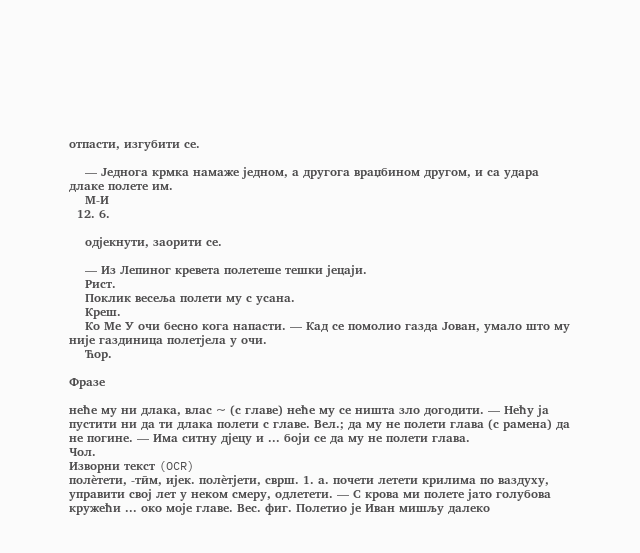отпасти, изгубити се.

    — Једнога крмка намаже једном, а другога враџбином другом, и са удара длаке полете им.
    М-И
  12. 6.

    одјекнути, заорити се.

    — Из Лепиног кревета полетеше тешки јецаји.
    Рист.
    Поклик весеља полети му с усана.
    Креш.
    Ко Ме У очи бесно кога напасти. — Кад се помолио газда Јован, умало што му није газдиница полетјела у очи.
    Ћор.

Фразе

неће му ни длака, влас ~ (с главе) неће му се ништа зло догодити. — Нећу ја пустити ни да ти длака полети с главе. Вел.; да му не полети глава (с рамена) да не погине. — Има ситну дјецу и ... боји се да му не полети глава.
Чол.
Изворни текст (OCR)
полѐтети, -тӣм, ијек. полѐтјети, сврш. 1. а. почети летети крилима по ваздуху, управити свој лет у неком смеру, одлетети. — С крова ми полете јато голубова кружећи ... око моје главе. Вес. фиг. Полетио је Иван мишљу далеко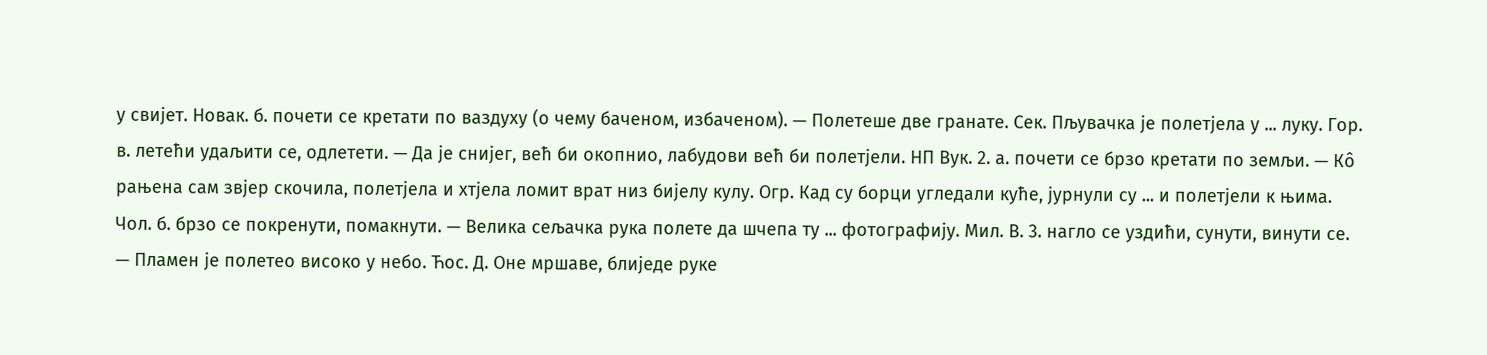у свијет. Новак. б. почети се кретати по ваздуху (о чему баченом, избаченом). — Полетеше две гранате. Сек. Пљувачка је полетјела у ... луку. Гор. в. летећи удаљити се, одлетети. — Да је снијег, већ би окопнио, лабудови већ би полетјели. НП Вук. 2. а. почети се брзо кретати по земљи. — Ко̂ рањена сам звјер скочила, полетјела и хтјела ломит врат низ бијелу кулу. Огр. Кад су борци угледали куће, јурнули су ... и полетјели к њима. Чол. б. брзо се покренути, помакнути. — Велика сељачка рука полете да шчепа ту ... фотографију. Мил. В. 3. нагло се уздићи, сунути, винути се. — Пламен је полетео високо у небо. Ћос. Д. Оне мршаве, блиједе руке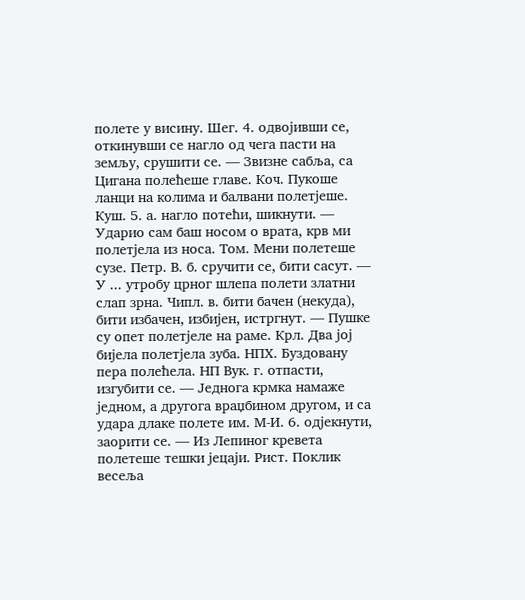полете у висину. Шег. 4. одвојивши се, откинувши се нагло од чега пасти на земљу, срушити се. — Звизне сабља, са Цигана полећеше главе. Коч. Пукоше ланци на колима и балвани полетјеше. Куш. 5. а. нагло потећи, шикнути. — Ударио сам баш носом о врата, крв ми полетјела из носа. Том. Мени полетеше сузе. Петр. В. б. сручити се, бити сасут. — У ... утробу црног шлепа полети златни слап зрна. Чипл. в. бити бачен (некуда), бити избачен, избијен, истргнут. — Пушке су опет полетјеле на раме. Крл. Два јој бијела полетјела зуба. НПХ. Буздовану пера полећела. НП Вук. г. отпасти, изгубити се. — Једнога крмка намаже једном, а другога враџбином другом, и са удара длаке полете им. М-И. 6. одјекнути, заорити се. — Из Лепиног кревета полетеше тешки јецаји. Рист. Поклик весеља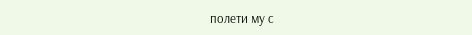полети му с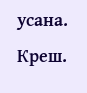усана. Креш.